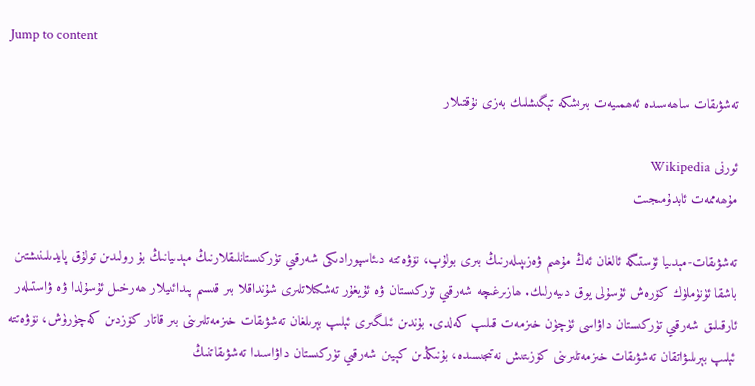Jump to content

تەشۋىقات ساھەسىدە ئەھمىيەت بىرىشكە تېگىشلىك بەزى نۇقتىلار

ئورنى Wikipedia
مۇھەممەت ئابدۇمىجىت

تەشۋىقات-مېدىيا ئۈستىگە ئالغان ئەڭ مۇھىم ۋەزىپىلەرنىڭ بىرى بولۇپ، نۆۋەتتە دىئاسپورادىكى شەرقىي تۈركىستانلىقلارنىڭ مېدىيانىڭ بۇ رولىدىن تولۇق پايدىلىنىشتىن باشقا ئۈنۈملۈك كۆرەش ئۇسۇلى يوق دىيەرلىك. ھازىرغىچە شەرقىي تۈركىستان ۋە ئۇيغۇر تەشكىلاتلىرى شۇنداقلا بىر قىسىم پىدائىيلار ھەرخىل ئۇسۇلدا ۋە ۋاستىلەر ئارقىلىق شەرقىي تۈركىستان داۋاسى ئۈچۈن خىزمەت قىلىپ كەلدى. بۇندىن ئىلگىرى ئېلىپ بېرىلغان تەشۋىقات خىزمەتلىرىنى بىر قاتار كۆزدىن كەچۈرۈش، نۆۋەتتە ئېلىپ بېرىلىۋاتقان تەشۋىقات خىزمەتلىرىنى كۆزىتىش نەتىجىسىدە، بۇنىڭدىن كېيىن شەرقىي تۈركىستان داۋاسىدا تەشۋىقاتنىڭ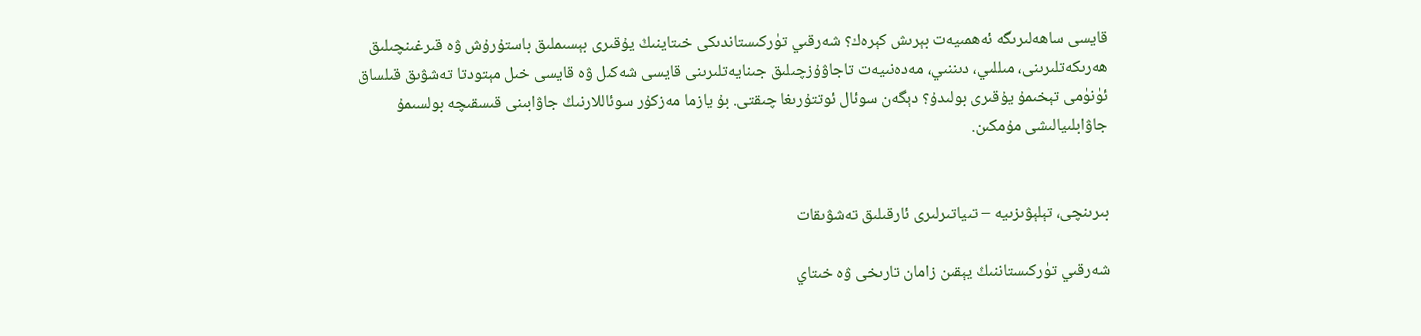قايسى ساھەلىرىگە ئەھمىيەت بېرىش كېرەك؟ شەرقىي تۈركىستاندىكى خىتاينىڭ يۇقىرى بېسىملىق باستۇرۇش ۋە قىرغىنچىلىق ھەرىكەتلىرىنى، مىللىي، دىننىي، مەدەنىيەت تاجاۋۇزچىلىق جىنايەتلىرىنى قايسى شەكىل ۋە قايسى خىل مېتودتا تەشۋىق قىلساق ئۈنۈمى تېخىمۇ يۇقىرى بولىدۇ؟ دېگەن سوئال ئوتتۇرىغا چىقتى. بۇ يازما مەزكۇر سوئاللارنىڭ جاۋابىنى قىسقىچە بولسىمۇ جاۋابلىيالىشى مۇمكىن.


بىرىنچى، تېلېۋىزىيە – تىياتىرلىرى ئارقىلىق تەشۋىقات

شەرقىي تۈركىستاننىڭ يېقىن زامان تارىخى ۋە خىتاي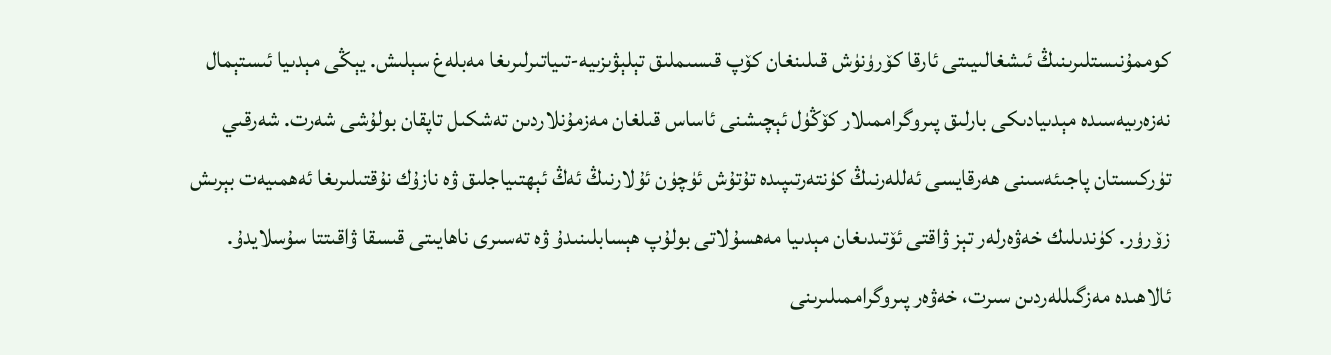كوممۇنىستلىرىنىڭ ئىشغالىيىتى ئارقا كۆرۈنۈش قىلىنغان كۆپ قىسىملىق تېلېۋىزىيە-تىياتىرلىرىغا مەبلەغ سېلىش. يېڭى مېدىيا ئىستېمال نەزەرىيەسىدە مېدىيادىكى بارلىق پىروگراممىلار كۆڭۈل ئېچىشنى ئاساس قىلغان مەزمۇنلاردىن تەشكىل تاپقان بولۇشى شەرت. شەرقىي تۈركىستان پاجىئەسىنى ھەرقايسى ئەللەرنىڭ كۈنتەرتىپىدە تۇتۇش ئۈچۈن ئۇلارنىڭ ئەڭ ئېھتىياجلىق ۋە نازۇك نۇقتىلىرىغا ئەھمىيەت بېرىش زۆرۈر. كۈندىلىك خەۋەرلەر تېز ۋاقتى ئۆتىدىغان مېدىيا مەھسۇلاتى بولۇپ ھېسابلىنىدۇ ۋە تەسىرى ناھايىتى قىسقا ۋاقىتتا سۇسلايدۇ. ئالاھىدە مەزگىللەردىن سىرت، خەۋەر پىروگراممىلىرىنى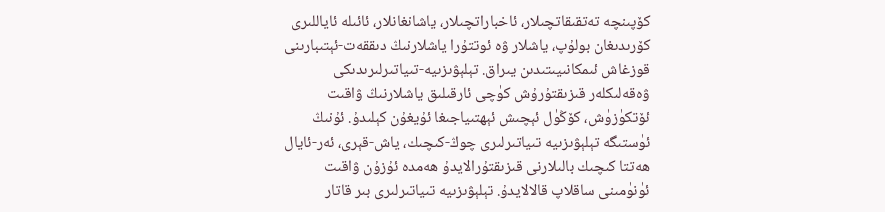كۆپىنچە تەتقىقاتچىلار، ئاخباراتچىلار، ياشانغانلار، ئائىلە ئاياللىرى كۆرىدىغان بولۇپ، ياشلار ۋە ئوتتۇرا ياشلارنىڭ دىققەت-ئېتىبارىنى قوزغاش ئىمكانىيىتىدىن يىراق. تېلېۋىزىيە-تىياتىرلىرىدىكى ۋەقەلىكلەر قىزىقتۇرۇش كۈچى ئارقىلىق ياشلارنىڭ ۋاقىت ئۆتكۈزۈش، كۆڭۈل ئېچىش ئېھتىياجىغا ئۇيغۇن كېلىدۇ. ئۇنىڭ ئۈستىگە تېلېۋىزىيە تىياتىرلىرى چوڭ-كىچىك، ياش-قېرى، ئەر-ئايال ھەتتا كىچىك بالىلارنى قىزىقتۇرالايدۇ ھەمدە ئۇزۇن ۋاقىت ئۈنۈمىنى ساقلاپ قالالايدۇ. تېلېۋىزىيە تىياتىرلىرى بىر قاتار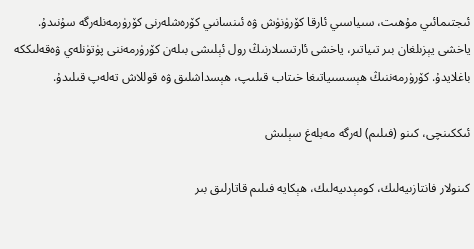ئىجتىمائىي مۇھىت، سىياسىي ئارقا كۆرۈنۈش ۋە ئىنسانىي كۆرەشلەرنى كۆرۈرمەنلەرگە سۇنىدۇ. ياخشى يېزىلغان بىر تىياتىر، ياخشى ئارتىسلارنىڭ رول ئېلىشى بىلەن كۆرۈرمەننى پۈتۈنلەي ۋەقەلىككە باغلايدۇ. كۆرۈرمەننىڭ ھېسسىياتىغا خىتاب قىلىپ، ھېسداشلىق ۋە قوللاش تەلەپ قىلىدۇ.

ئىككىنچى، كىنو (فىلىم) لەرگە مەبلەغ سېلىش

كىنولار فانتازىيەلىك، كومېدىيەلىك، ھېكايە فىلىم قاتارلىق بىر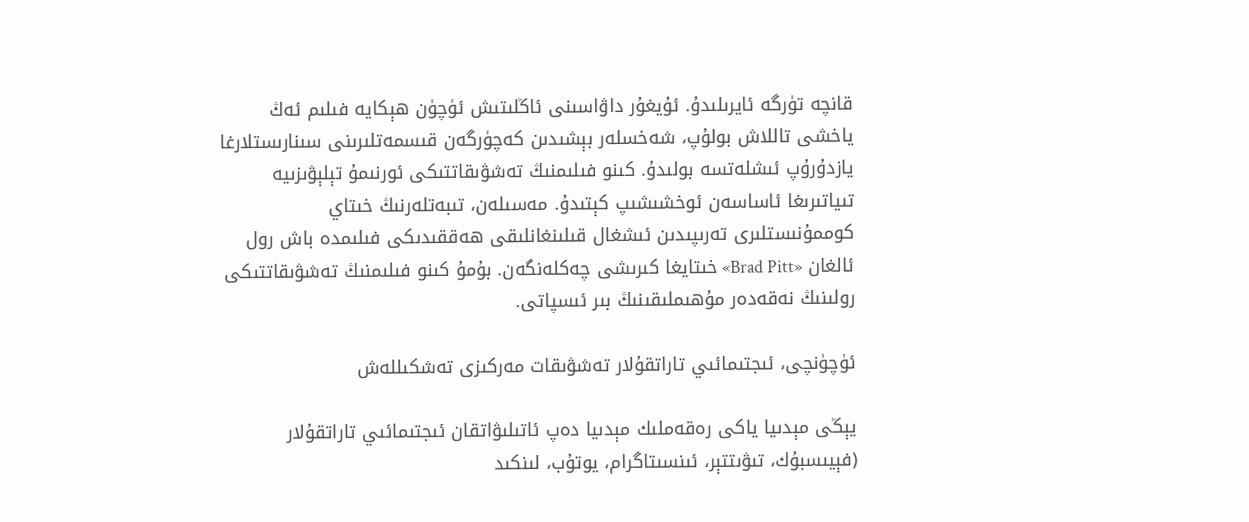قانچە تۈرگە ئايرىلىدۇ. ئۇيغۇر داۋاسىنى ئاڭلىتىش ئۈچۈن ھېكايە فىلىم ئەڭ ياخشى تاللاش بولۇپ، شەخسلەر بېشىدىن كەچۈرگەن قىسمەتلىرىنى سىنارىستلارغا يازدۇرۇپ ئىشلەتسە بولىدۇ. كىنو فىلىمنىڭ تەشۋىقاتتىكى ئورنىمۇ تېلېۋىزىيە تىياتىرىغا ئاساسەن ئوخشىشىپ كېتىدۇ. مەسىلەن، تىبەتلەرنىڭ خىتاي كوممۇنىستلىرى تەرىپىدىن ئىشغال قىلىنغانلىقى ھەققىدىكى فىلىمدە باش رول ئالغان «Brad Pitt» خىتايغا كىرىشى چەكلەنگەن. بۇمۇ كىنو فىلىمنىڭ تەشۋىقاتتىكى رولىنىڭ نەقەدەر مۇھىملىقىنىڭ بىر ئىسپاتى.

ئۈچۈنچى، ئىجتىمائىي تاراتقۇلار تەشۋىقات مەركىزى تەشكىللەش

يېڭى مېدىيا ياكى رەقەملىك مېدىيا دەپ ئاتىلىۋاتقان ئىجتىمائىي تاراتقۇلار (فېيىسبۇك، تىۋىتتېر، ئىنسىتاگرام، يوتۇب، لىنكىد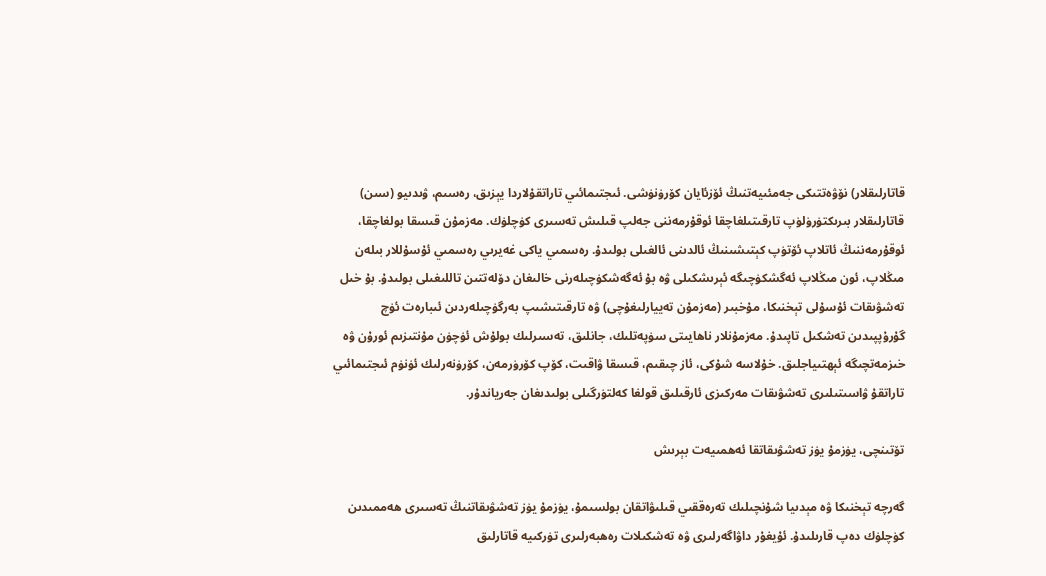قاتارلىقلار) نۆۋەتتىكى جەمئىيەتنىڭ ئۆزئايان كۆرۈنۈشى. ئىجتىمائىي تاراتقۇلاردا يېزىق، رەسىم، ۋىدىيو (سىن) قاتارلىقلار بىرىكتۈرۈلۈپ تارقىتىلغاچقا ئوقۇرمەننى جەلپ قىلىش تەسىرى كۈچلۈك. مەزمۇن قىسقا بولغاچقا، ئوقۇرمەننىڭ ئاتلاپ ئۆتۈپ كېتىشىنىڭ ئالدىنى ئالغىلى بولىدۇ. رەسمىي ياكى غەيرىي رەسمىي ئۇسۇللار بىلەن مىڭلاپ، ئون مىڭلاپ ئەگشكۈچىگە ئېرىشكىلى ۋە بۇ ئەگەشكۈچىلەرنى خالىغان دۆلەتتىن تاللىغىلى بولىدۇ. بۇ خىل تەشۋىقات ئۇسۇلى تېخنىكا، مۇخبىر (مەزمۇن تەييارلىغۇچى) ۋە تارقىتىشىپ بەرگۈچىلەردىن ئىبارەت ئۈچ گۇرۇپپىدىن تەشكىل تاپىدۇ. مەزمۇنلار ناھايىتى سۈپەتلىك، جانلىق، تەسىرلىك بولۇش ئۈچۈن مۇنتىزىم ئورۇن ۋە خىزمەتچىگە ئېھتىياجلىق. خۇلاسە شۇكى، ئاز چىقىم، قىسقا ۋاقىت، كۆپ كۆرۈرمەن، كۆرۈنەرلىك ئۈنۈم ئىجتىمائىي تاراتقۇ ۋاسىتىلىرى تەشۋىقات مەركىزى ئارقىلىق قولغا كەلتۈرگىلى بولىدىغان جەرياندۇر.

تۆتىنچى، يۈزمۇ يۈز تەشۋىقاتقا ئەھمىيەت بېرىش

گەرچە تېخنىكا ۋە مېدىيا شۇنچىلىك تەرەققىي قىلىۋاتقان بولسىمۇ، يۈزمۇ يۈز تەشۋىقاتنىڭ تەسىرى ھەممىدىن كۈچلۈك دەپ قارىلىدۇ. ئۇيغۇر داۋاگەرلىرى ۋە تەشكىلات رەھبەرلىرى تۈركىيە قاتارلىق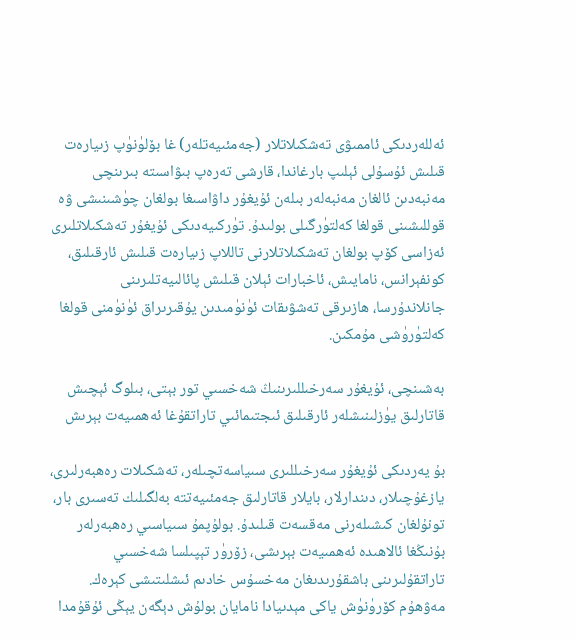ئەللەردىكى ئاممىۋى تەشكىلاتلار (جەمئىيەتلەر) غا بۆلۈنۈپ زىيارەت قىلىش ئۇسۇلى ئېلىپ بارغاندا، قارشى تەرەپ بىۋاسىتە بىرىنچى مەنبەدىن ئالغان مەنبەلەر بىلەن ئۇيغۇر داۋاسىغا بولغان چۈشىنىشى ۋە قوللىشىنى قولغا كەلتۈرگىلى بولىدۇ. تۈركىيەدىكى ئۇيغۇر تەشكىلاتلىرى ئەزاسى كۆپ بولغان تەشكىلاتلارنى تاللاپ زىيارەت قىلىش ئارقىلىق، كونفېرانس، نامايىش، ئاخبارات ئېلان قىلىش پائالىيەتلىرىنى جانلاندۇرسا، ھازىرقى تەشۋىقات ئۈنۈمىدىن يۇقىرىراق ئۈنۈمنى قولغا كەلتۈرۈشى مۇمكىن.

بەشىنچى، ئۇيغۇر سەرخىللىرىنىڭ شەخسىي تور بېتى، بىلوگ ئېچىش قاتارلىق يۈزلىنىشلەر ئارقىلىق ئىجتىمائىي تاراتقۇغا ئەھمىيەت بېرىش

بۇ يەردىكى ئۇيغۇر سەرخىللىرى سىياسەتچىلەر، تەشكىلات رەھبەرلىرى، يازغۇچىلار، دىندارلار، بايلار قاتارلىق جەمئىيەتتە بەلگىلىك تەسىرى بار، تونۇلغان كىشىلەرنى مەقسەت قىلىدۇ. بولۇپمۇ سىياسىي رەھبەرلەر بۇنىڭغا ئالاھىدە ئەھمىيەت بېرىشى، زۆرۈر تېپىلسا شەخسىي تاراتقۇلىرىنى باشقۇرىدىغان مەخسۇس خادىم ئىشلىتىشى كېرەك. مەۋھۇم كۆرۈنۈش ياكى مېدىيادا نامايان بولۇش دېگەن يېڭى ئۇقۇمدا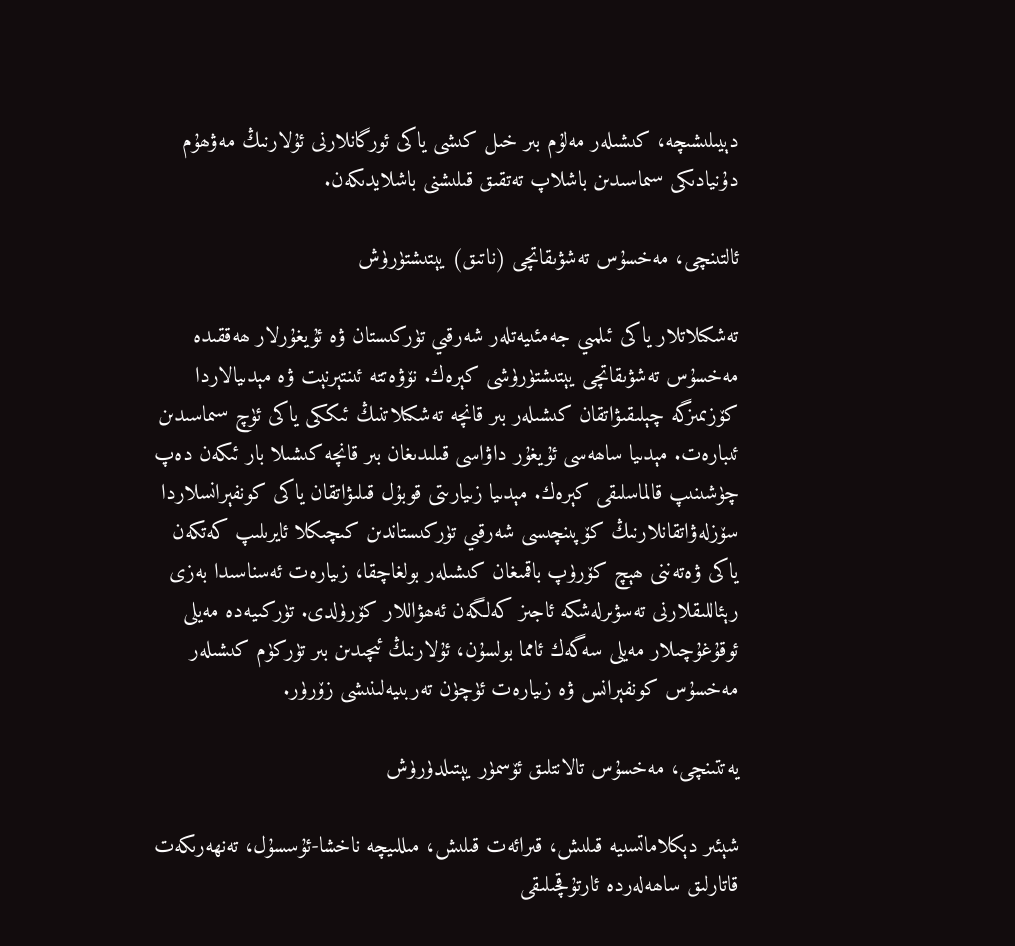دېيىلىشىچە، كىشىلەر مەلۇم بىر خىل كىشى ياكى ئورگانلارنى ئۇلارنىڭ مەۋھۇم دۇنيادىكى سىماسىدىن باشلاپ تەتقىق قىلىشنى باشلايدىكەن.

ئالتىنچى، مەخسۇس تەشۋىقاتچى (ناتىق) يېتىشتۈرۈش

تەشكىلاتلار ياكى ئىلمىي جەمئىيەتلەر شەرقىي تۈركىستان ۋە ئۇيغۇرلار ھەققىدە مەخسۇس تەشۋىقاتچى يېتىشتۈرۈشى كېرەك. نۆۋەتتە ئىنتېرنېت ۋە مېدىيالاردا كۆزىمىزگە چېلىقىۋاتقان كىشىلەر بىر قانچە تەشكىلاتنىڭ ئىككى ياكى ئۈچ سىماسىدىن ئىبارەت. مېدىيا ساھەسى ئۇيغۇر داۋاسى قىلىدىغان بىر قانچە كىشىلا بار ئىكەن دەپ چۈشىنىپ قالماسلىقى كېرەك. مېدىيا زىيارىتى قوبۇل قىلىۋاتقان ياكى كونفېرانسلاردا سۆزلەۋاتقانلارنىڭ كۆپىنچىسى شەرقىي تۈركىستاندىن كىچىكلا ئايرىلىپ كەتكەن ياكى ۋەتەننى ھېچ كۆرۈپ باقمىغان كىشىلەر بولغاچقا، زىيارەت ئەسناسىدا بەزى رېئاللىقلارنى تەسۋىرلەشكە ئاجىز كەلگەن ئەھۋاللار كۆرۈلدى. تۈركىيەدە مەيلى ئوقۇغۇچىلار مەيلى سەگەك ئامما بولسۇن، ئۇلارنىڭ ئىچىدىن بىر تۈركۈم كىشىلەر مەخسۇس كونفېرانس ۋە زىيارەت ئۈچۈن تەربىيەلىنىشى زۆرۈر.

يەتتىنچى، مەخسۇس تالانتلىق ئۆسمۈر يېتىلدۈرۈش

شېئىر دېكلاماتسىيە قىلىش، قىرائەت قىلىش، مىللىيچە ناخشا-ئۇسسۇل، تەنھەرىكەت قاتارلىق ساھەلەردە ئارتۇقچىلىقى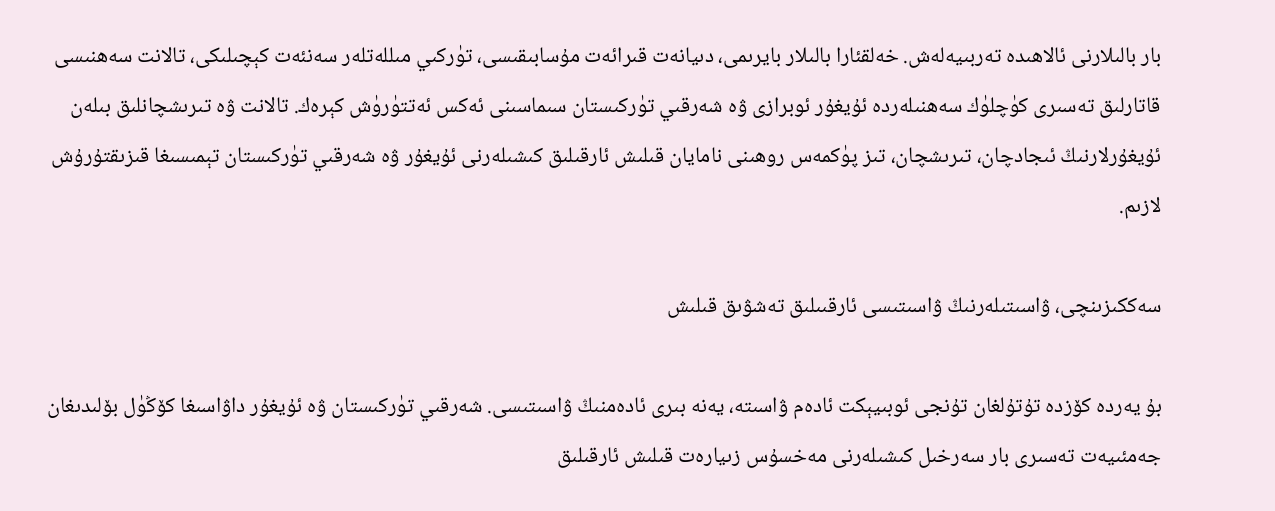بار بالىلارنى ئالاھىدە تەربىيەلەش. خەلقئارا بالىلار بايرىمى، دىيانەت قىرائەت مۇسابىقىسى، تۈركىي مىللەتلەر سەنئەت كېچىلىكى، تالانت سەھنىسى قاتارلىق تەسىرى كۈچلۈك سەھنىلەردە ئۇيغۇر ئوبرازى ۋە شەرقىي تۈركىستان سىماسىنى ئەكس ئەتتۈرۈش كېرەك. تالانت ۋە تىرىشچانلىق بىلەن ئۇيغۇرلارنىڭ ئىجادچان، تىرىشچان، تىز پۈكمەس روھىنى نامايان قىلىش ئارقىلىق كىشىلەرنى ئۇيغۇر ۋە شەرقىي تۈركىستان تېمىسىغا قىزىقتۇرۇش لازىم.

سەككىزىنچى، ۋاسىتىلەرنىڭ ۋاسىتىسى ئارقىىلىق تەشۋىق قىلىش

بۇ يەردە كۆزدە تۇتۇلغان تۇنجى ئوبىيېكت ئادەم ۋاسىتە، يەنە بىرى ئادەمنىڭ ۋاسىتىسى. شەرقىي تۈركىستان ۋە ئۇيغۇر داۋاسىغا كۆڭۈل بۆلىدىغان جەمئىيەت تەسىرى بار سەرخىل كىشىلەرنى مەخسۇس زىيارەت قىلىش ئارقىلىق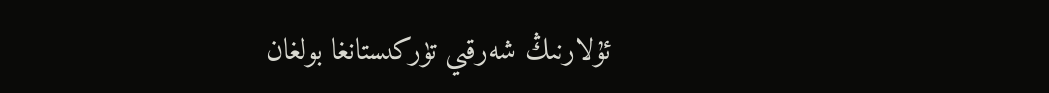ئۇلارنىڭ شەرقىي تۈركىستانغا بولغان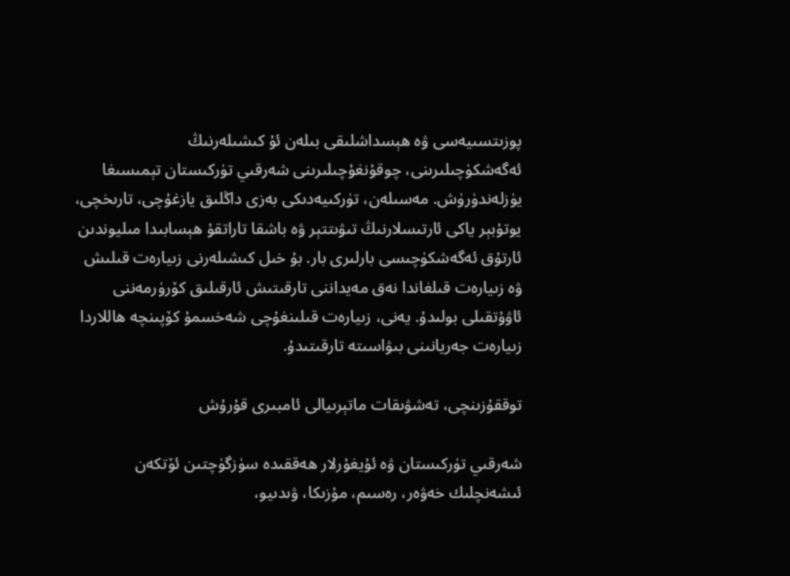پوزىتسىيەسى ۋە ھېسداشلىقى بىلەن ئۇ كىشىلەرنىڭ ئەگەشكۈچىلىرىنى، چوقۇنغۇچىلىرىنى شەرقىي تۈركىستان تېمىسىغا يۈزلەندۈرۈش. مەسىلەن، تۈركىيەدىكى بەزى داڭلىق يازغۇچى، تارىخچى، يوتۇبېر ياكى ئارتىسلارنىڭ تىۋىتتېر ۋە باشقا تاراتقۇ ھېسابىدا مىليوندىن ئارتۇق ئەگەشكۈچىسى بارلىرى بار. بۇ خىل كىشىلەرنى زىيارەت قىلىش ۋە زىيارەت قىلغاندا نەق مەيداننى تارقىتىش ئارقىلىق كۆرۈرمەننى ئاۋۇتقىلى بولىدۇ. يەنى، زىيارەت قىلىنغۇچى شەخسمۇ كۆپىنچە ھاللاردا زىيارەت جەريانىنى بىۋاسىتە تارقىتىدۇ.

توققۇزىنچى، تەشۋىقات ماتېرىيالى ئامبىرى قۇرۇش

شەرقىي تۈركىستان ۋە ئۇيغۇرلار ھەققىدە سۈزگۈچتىن ئۆتكەن ئىشەنچلىك خەۋەر، رەسىم، مۇزىكا، ۋىدىيو،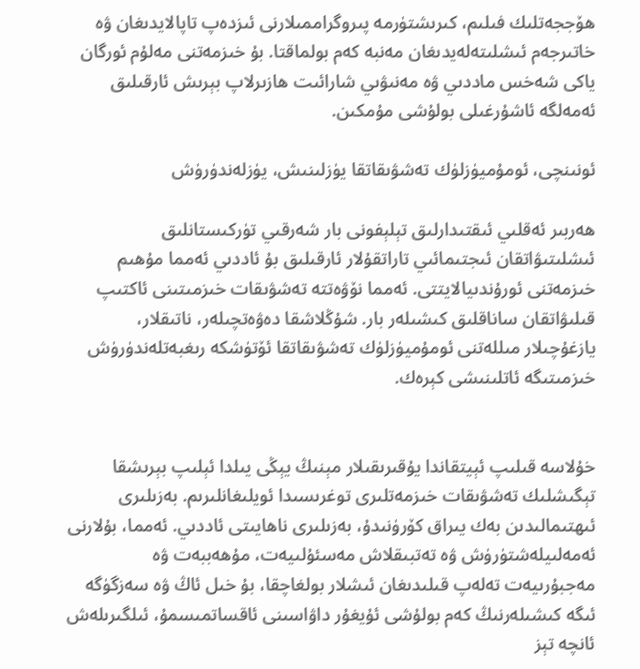ھۆججەتلىك فىلىم، كىرىشتۈرمە پىروگراممىلارنى ئىزدەپ تاپالايدىغان ۋە خاتىرجەم ئىشلىتەلەيدىغان مەنبە كەم بولماقتا. بۇ خىزمەتنى مەلۇم ئورگان ياكى شەخس ماددىي ۋە مەنىۋىي شارائىت ھازىرلاپ بېرىش ئارقىلىق ئەمەلگە ئاشۇرغىلى بولۇشى مۇمكىن.

ئونىنچى، ئومۇميۈزلۈك تەشۋىقاتقا يۈزلىنىش، يۈزلەندۈرۈش

ھەربىر ئەقلىي ئىقتىدارلىق تېلېفونى بار شەرقىي تۈركىستانلىق ئىشلىتىۋاتقان ئىجتىمائىي تاراتقۇلار ئارقىلىق بۇ ئاددىي ئەمما مۇھىم خىزمەتنى ئورۇندىيالايتتى. ئەمما نۆۋەتتە تەشۋىقات خىزمىتىنى ئاكتىپ قىلىۋاتقان ساناقلىق كىشىلەر بار. شۇڭلاشقا دەۋەتچىلەر، ناتىقلار، يازغۇچىلار مىللەتنى ئومۇميۈزلۈك تەشۋىقاتقا ئۆتۈشكە رىغبەتلەندۈرۈش خىزمىتىگە ئاتلىنىشى كېرەك.


خۇلاسە قىلىپ ئېيتقاندا يۇقىرىقىلار مېنىڭ يېڭى يىلدا ئېلىپ بېرىشقا تېگىشلىك تەشۋىقات خىزمەتلىرى توغرىسىدا ئويلىغانلىرىم. بەزىلىرى ئىھتىمالىدىن بەك يىراق كۆرۈنىدۇ، بەزىلىرى ناھايىتى ئاددىي. ئەمما، بۇلارنى ئەمەلىيلەشتۈرۈش ۋە تەتبىقلاش مەسئۇلىيەت، مۇھەببەت ۋە مەجبۇرىيەت تەلەپ قىلىدىغان ئىشلار بولغاچقا، بۇ خىل ئاڭ ۋە سەزگۈگە ئىگە كىشىلەرنىڭ كەم بولۇشى ئۇيغۇر داۋاسىنى ئاقساتمىسمۇ، ئىلگىرىلەش ئانچە تېز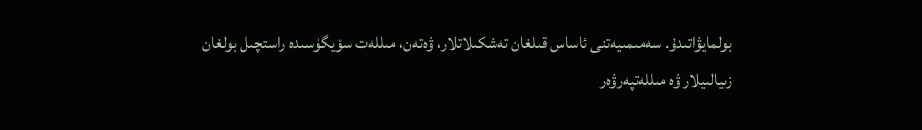بولمايۋاتىدۇ. سەمىمىيەتنى ئاساس قىلغان تەشكىلاتلار، ۋەتەن، مىللەت سۆيگۈسىدە راستچىل بولغان زىيالىيلار ۋە مىللەتپەرۋەر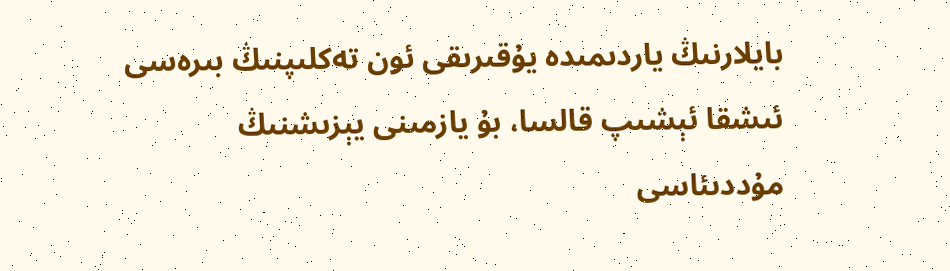بايلارنىڭ ياردىمىدە يۇقىرىقى ئون تەكلىپنىڭ بىرەسى ئىشقا ئېشىپ قالسا، بۇ يازمىنى يېزىشنىڭ مۇددىئاسى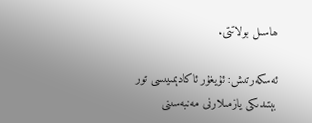ھاسىل بولاتتى.

ئەسكەرتىش: ئۇيغۇر ئاكادېمىيىسى تور بېتىدىكى يازمىلارنى مەنبەسىنى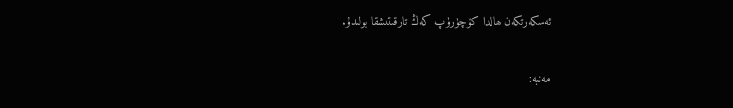ئەسكەرتكەن ھالدا كۆچۈرۈپ كەڭ تارقىتىشقا بولىدۇ.

مەنبە: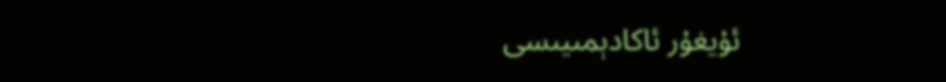ئۇيغۇر ئاكادېمىيىسى